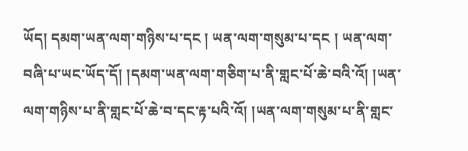ཡོད། དམག་ཡན་ལག་གཉིས་པ་དང ། ཡན་ལག་གསུམ་པ་དང ། ཡན་ལག་བཞི་པ་ཡང་ཡོད་དོ། །དམག་ཡན་ལག་གཅིག་པ་ནི་གླང་པོ་ཆེ་བའི་འོ། །ཡན་ལག་གཉིས་པ་ནི་གླང་པོ་ཆེ་བ་དང་རྟ་པའི་འོ། །ཡན་ལག་གསུམ་པ་ནི་གླང་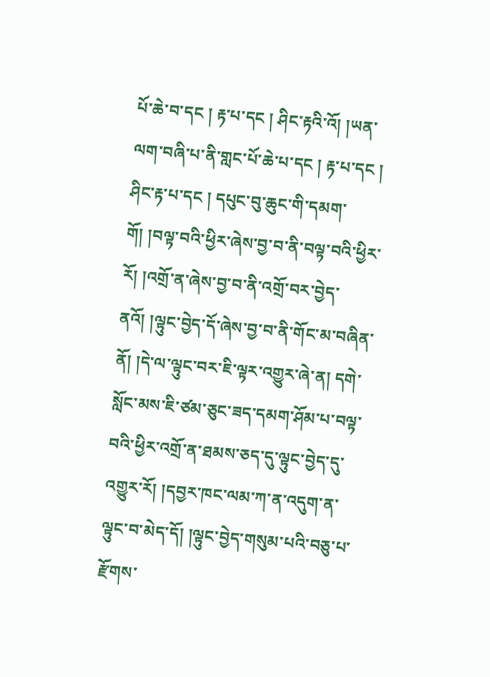པོ་ཆེ་བ་དང ། རྟ་པ་དང ། ཤིང་རྟའི་འོ། །ཡན་ལག་བཞི་པ་ནི་གླང་པོ་ཆེ་པ་དང ། རྟ་པ་དང ། ཤིང་རྟ་པ་དང ། དཔུང་བུ་ཆུང་གི་དམག་གོ། །བལྟ་བའི་ཕྱིར་ཞེས་བྱ་བ་ནི་བལྟ་བའི་ཕྱིར་རོ། །འགྲོ་ན་ཞེས་བྱ་བ་ནི་འགྲོ་བར་བྱེད་ནའོ། །ལྟུང་བྱེད་དོ་ཞེས་བྱ་བ་ནི་གོང་མ་བཞིན་ནོ། །དེ་ལ་ལྟུང་བར་ཇི་ལྟར་འགྱུར་ཞེ་ན། དགེ་སློང་མས་ཇི་ཙམ་ཅུང་ཟད་དམག་ཤོམ་པ་བལྟ་བའི་ཕྱིར་འགྲོ་ན་ཐམས་ཅད་དུ་ལྟུང་བྱེད་དུ་འགྱུར་རོ། །དབྱར་ཁང་ལམ་ཀ་ན་འདུག་ན་ལྟུང་བ་མེད་དོ། །ལྟུང་བྱེད་གསུམ་པའི་བཅུ་པ་རྫོགས་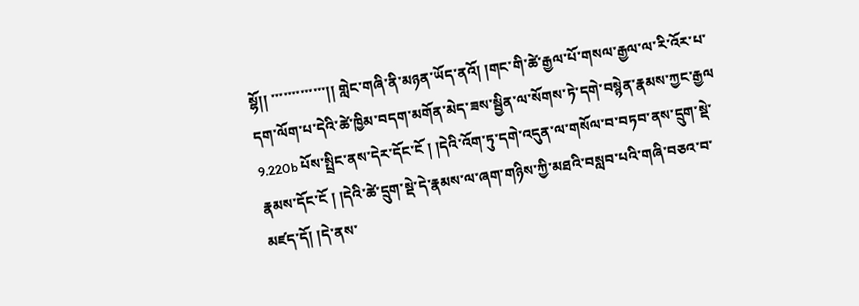སྷོ།། ་་་་་་་་་་་་་།། གླེང་གཞི་ནི་མཉན་ཡོད་ནའོ། །གང་གི་ཚེ་རྒྱལ་པོ་གསལ་རྒྱལ་ལ་རི་འོར་པ་དག་ལོག་པ་དེའི་ཚེ་ཁྱིམ་བདག་མགོན་མེད་ཟས་སྦྱིན་ལ་སོགས་ཏེ་དགེ་བསྙེན་རྣམས་ཀྱང་རྒྱལ 9.220b པོས་སྤྲིང་ནས་དེར་དོང་ངོ ། །དེའི་འོག་ཏུ་དགེ་འདུན་ལ་གསོལ་བ་བཏབ་ནས་དྲུག་སྡེ་རྣམས་དོང་ངོ ། །དེའི་ཚེ་དྲུག་སྡེ་དེ་རྣམས་ལ་ཞག་གཉིས་ཀྱི་མཐའི་བསླབ་པའི་གཞི་བཅའ་བ་མཛད་དོ། །དེ་ནས་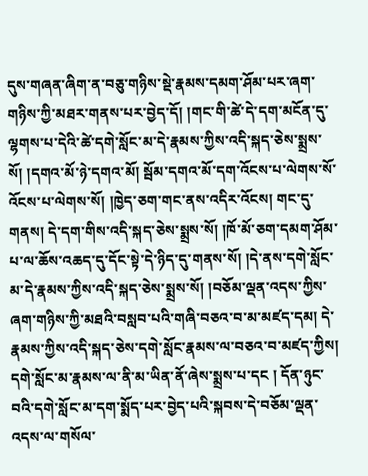དུས་གཞན་ཞིག་ན་བཅུ་གཉིས་སྡེ་རྣམས་དམག་ཤོམ་པར་ཞག་གཉིས་ཀྱི་མཐར་གནས་པར་བྱེད་དོ། །གང་གི་ཚེ་དེ་དག་མངོན་དུ་ལྷགས་པ་དེའི་ཚེ་དགེ་སློང་མ་དེ་རྣམས་ཀྱིས་འདི་སྐད་ཅེས་སྨྲས་སོ། །དགའ་མོ་ཉེ་དགའ་མོ། སྦོམ་དགའ་མོ་དག་འོངས་པ་ལེགས་སོ་འོངས་པ་ལེགས་སོ། །ཁྱེད་ཅག་གང་ནས་འདིར་འོངས། གང་དུ་གནས། དེ་དག་གིས་འདི་སྐད་ཅེས་སྨྲས་སོ། །ཁོ་མོ་ཅག་དམག་ཤོམ་པ་ལ་ཆོས་འཆད་དུ་དོང་སྟེ་དེ་ཉིད་དུ་གནས་སོ། །དེ་ནས་དགེ་སློང་མ་དེ་རྣམས་ཀྱིས་འདི་སྐད་ཅེས་སྨྲས་སོ། །བཅོམ་ལྡན་འདས་ཀྱིས་ཞག་གཉིས་ཀྱི་མཐའི་བསླབ་པའི་གཞི་བཅའ་བ་མ་མཛད་དམ། དེ་རྣམས་ཀྱིས་འདི་སྐད་ཅེས་དགེ་སློང་རྣམས་ལ་བཅའ་བ་མཛད་ཀྱིས། དགེ་སློང་མ་རྣམས་ལ་ནི་མ་ཡིན་ནོ་ཞེས་སྨྲས་པ་དང ། དོན་ཉུང་བའི་དགེ་སློང་མ་དག་སྨོད་པར་བྱེད་པའི་སྐབས་དེ་བཅོམ་ལྡན་འདས་ལ་གསོལ་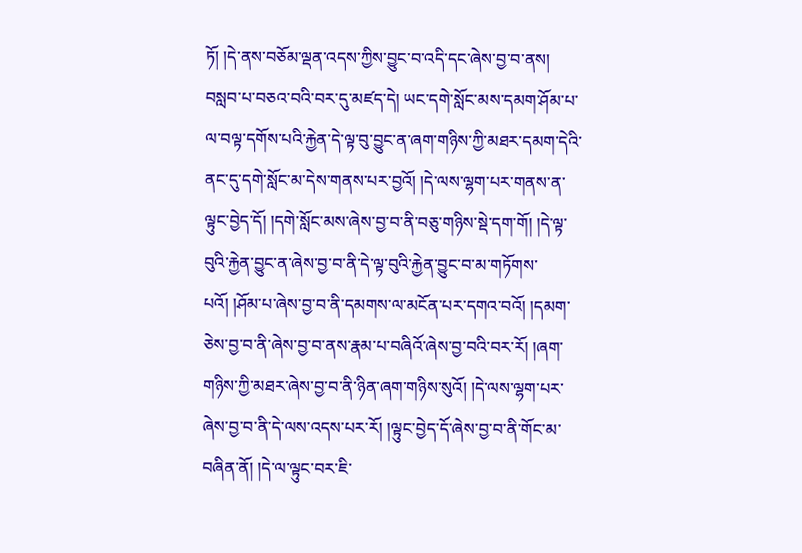ཏོ། །དེ་ནས་བཅོམ་ལྡན་འདས་ཀྱིས་བྱུང་བ་འདི་དང་ཞེས་བྱ་བ་ནས། བསླབ་པ་བཅའ་བའི་བར་དུ་མཛད་དེ། ཡང་དགེ་སློང་མས་དམག་ཤོམ་པ་ལ་བལྟ་དགོས་པའི་རྐྱེན་དེ་ལྟ་བུ་བྱུང་ན་ཞག་གཉིས་ཀྱི་མཐར་དམག་དེའི་ནང་དུ་དགེ་སློང་མ་དེས་གནས་པར་བྱའོ། །དེ་ལས་ལྷག་པར་གནས་ན་ལྟུང་བྱེད་དོ། །དགེ་སློང་མས་ཞེས་བྱ་བ་ནི་བཅུ་གཉིས་སྡེ་དག་གོ། །དེ་ལྟ་བུའི་རྐྱེན་བྱུང་ན་ཞེས་བྱ་བ་ནི་དེ་ལྟ་བུའི་རྐྱེན་བྱུང་བ་མ་གཏོགས་པའོ། །ཤོམ་པ་ཞེས་བྱ་བ་ནི་དམགས་ལ་མངོན་པར་དགའ་བའོ། །དམག་ཅེས་བྱ་བ་ནི་ཞེས་བྱ་བ་ནས་རྣམ་པ་བཞིའོ་ཞེས་བྱ་བའི་བར་རོ། །ཞག་གཉིས་ཀྱི་མཐར་ཞེས་བྱ་བ་ནི་ཉིན་ཞག་གཉིས་སུའོ། །དེ་ལས་ལྷག་པར་ཞེས་བྱ་བ་ནི་དེ་ལས་འདས་པར་རོ། །ལྟུང་བྱེད་དོ་ཞེས་བྱ་བ་ནི་གོང་མ་བཞིན་ནོ། །དེ་ལ་ལྟུང་བར་ཇི་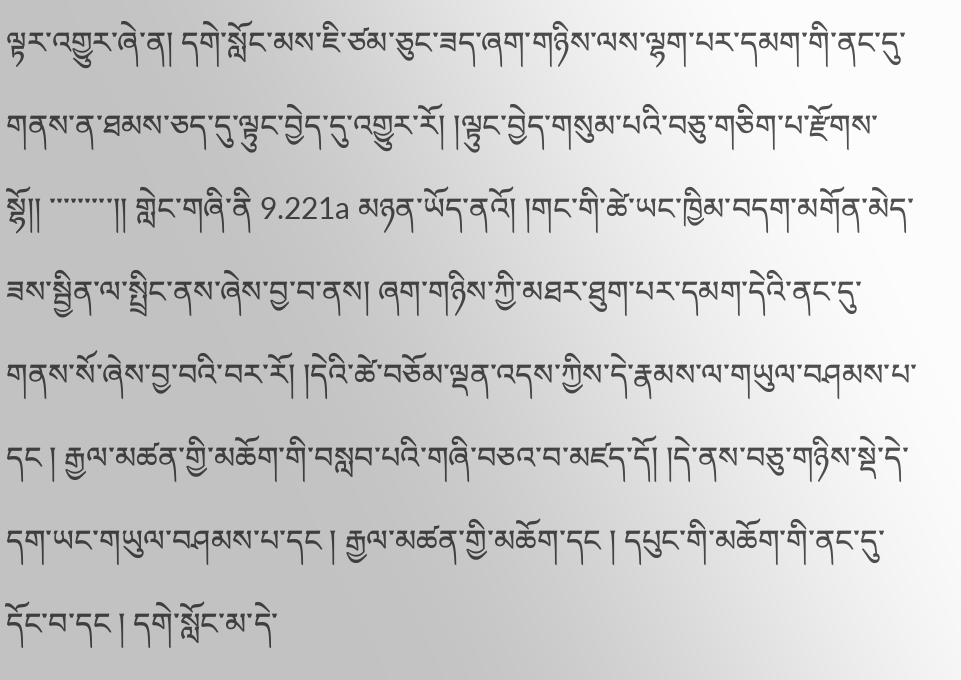ལྟར་འགྱུར་ཞེ་ན། དགེ་སློང་མས་ཇི་ཙམ་ཅུང་ཟད་ཞག་གཉིས་ལས་ལྷག་པར་དམག་གི་ནང་དུ་གནས་ན་ཐམས་ཅད་དུ་ལྟུང་བྱེད་དུ་འགྱུར་རོ། །ལྟུང་བྱེད་གསུམ་པའི་བཅུ་གཅིག་པ་རྫོགས་སྷོ།། ་་་་་་་་་།། གླེང་གཞི་ནི 9.221a མཉན་ཡོད་ནའོ། །གང་གི་ཚེ་ཡང་ཁྱིམ་བདག་མགོན་མེད་ཟས་སྦྱིན་ལ་སྤྲིང་ནས་ཞེས་བྱ་བ་ནས། ཞག་གཉིས་ཀྱི་མཐར་ཐུག་པར་དམག་དེའི་ནང་དུ་གནས་སོ་ཞེས་བྱ་བའི་བར་རོ། །དེའི་ཚེ་བཅོམ་ལྡན་འདས་ཀྱིས་དེ་རྣམས་ལ་གཡུལ་བཤམས་པ་དང ། རྒྱལ་མཚན་གྱི་མཆོག་གི་བསླབ་པའི་གཞི་བཅའ་བ་མཛད་དོ། །དེ་ནས་བཅུ་གཉིས་སྡེ་དེ་དག་ཡང་གཡུལ་བཤམས་པ་དང ། རྒྱལ་མཚན་གྱི་མཆོག་དང ། དཔུང་གི་མཆོག་གི་ནང་དུ་དོང་བ་དང ། དགེ་སློང་མ་དེ་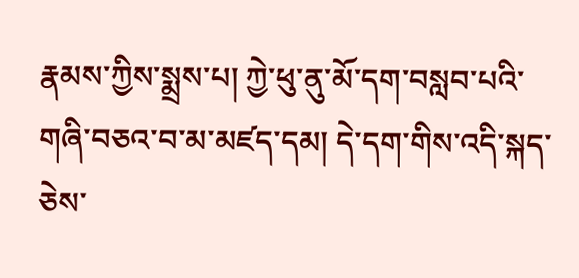རྣམས་ཀྱིས་སྨྲས་པ། ཀྱེ་ཕུ་ནུ་མོ་དག་བསླབ་པའི་གཞི་བཅའ་བ་མ་མཛད་དམ། དེ་དག་གིས་འདི་སྐད་ཅེས་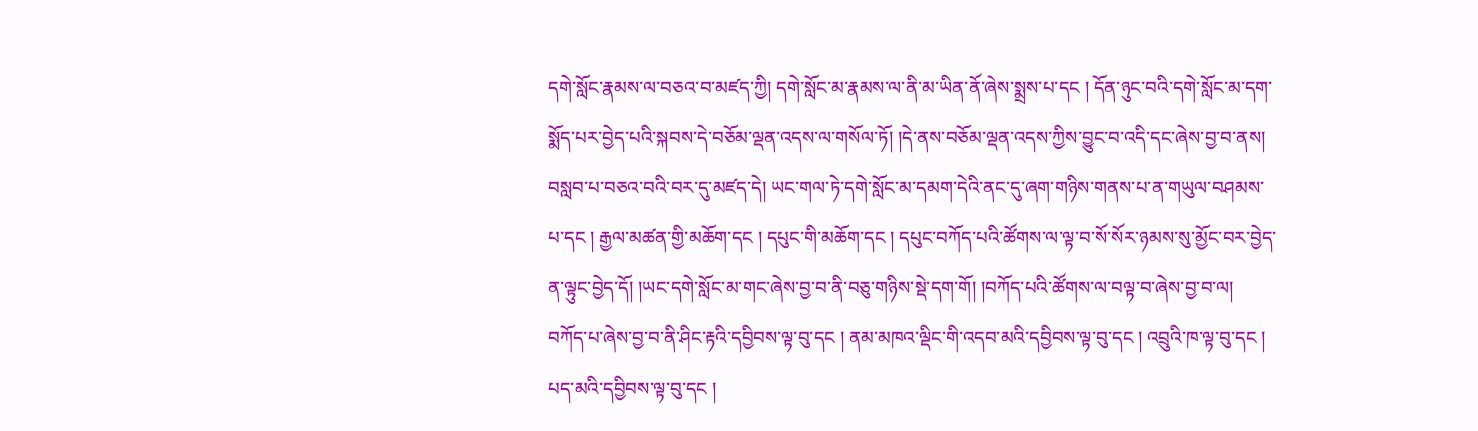དགེ་སློང་རྣམས་ལ་བཅའ་བ་མཛད་ཀྱི། དགེ་སློང་མ་རྣམས་ལ་ནི་མ་ཡིན་ནོ་ཞེས་སྨྲས་པ་དང ། དོན་ཉུང་བའི་དགེ་སློང་མ་དག་སྨོད་པར་བྱེད་པའི་སྐབས་དེ་བཅོམ་ལྡན་འདས་ལ་གསོལ་ཏོ། །དེ་ནས་བཅོམ་ལྡན་འདས་ཀྱིས་བྱུང་བ་འདི་དང་ཞེས་བྱ་བ་ནས། བསླབ་པ་བཅའ་བའི་བར་དུ་མཛད་དེ། ཡང་གལ་ཏེ་དགེ་སློང་མ་དམག་དེའི་ནང་དུ་ཞག་གཉིས་གནས་པ་ན་གཡུལ་བཤམས་པ་དང ། རྒྱལ་མཚན་གྱི་མཆོག་དང ། དཔུང་གི་མཆོག་དང ། དཔུང་བཀོད་པའི་ཚོགས་ལ་ལྟ་བ་སོ་སོར་ཉམས་སུ་མྱོང་བར་བྱེད་ན་ལྟུང་བྱེད་དོ། །ཡང་དགེ་སློང་མ་གང་ཞེས་བྱ་བ་ནི་བཅུ་གཉིས་སྡེ་དག་གོ། །བཀོད་པའི་ཚོགས་ལ་བལྟ་བ་ཞེས་བྱ་བ་ལ། བཀོད་པ་ཞེས་བྱ་བ་ནི་ཤིང་རྟའི་དབྱིབས་ལྟ་བུ་དང ། ནམ་མཁའ་ལྡིང་གི་འདབ་མའི་དབྱིབས་ལྟ་བུ་དང ། འབྲུའི་ཁ་ལྟ་བུ་དང ། པད་མའི་དབྱིབས་ལྟ་བུ་དང །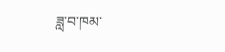ཟླ་བ་ཁམ་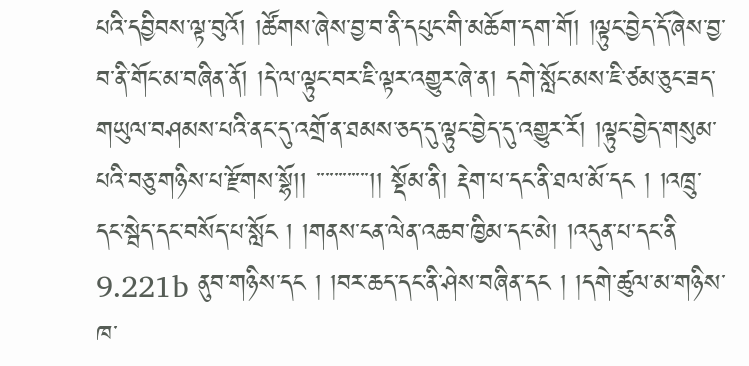པའི་དབྱིབས་ལྟ་བུའོ། །ཚོགས་ཞེས་བྱ་བ་ནི་དཔུང་གི་མཆོག་དག་གོ། །ལྟུང་བྱེད་དོ་ཞེས་བྱ་བ་ནི་གོང་མ་བཞིན་ནོ། །དེ་ལ་ལྟུང་བར་ཇི་ལྟར་འགྱུར་ཞེ་ན། དགེ་སློང་མས་ཇི་ཙམ་ཅུང་ཟད་གཡུལ་བཤམས་པའི་ནང་དུ་འགྲོ་ན་ཐམས་ཅད་དུ་ལྟུང་བྱེད་དུ་འགྱུར་རོ། །ལྟུང་བྱེད་གསུམ་པའི་བཅུ་གཉིས་པ་རྫོགས་སྷོ།། ་་་་་་་་་་་་།། སྡོམ་ནི། རྡེག་པ་དང་ནི་ཐལ་མོ་དང ། །འཁྲུ་དང་སྦེད་དང་བསོད་པ་སློང ། །གནས་ངན་ལེན་འཆབ་ཁྱིམ་དང་མེ། །འདུན་པ་དང་ནི 9.221b ནུབ་གཉིས་དང ། །བར་ཆད་དང་ནི་ཤེས་བཞིན་དང ། །དགེ་ཚུལ་མ་གཉིས་ཁ་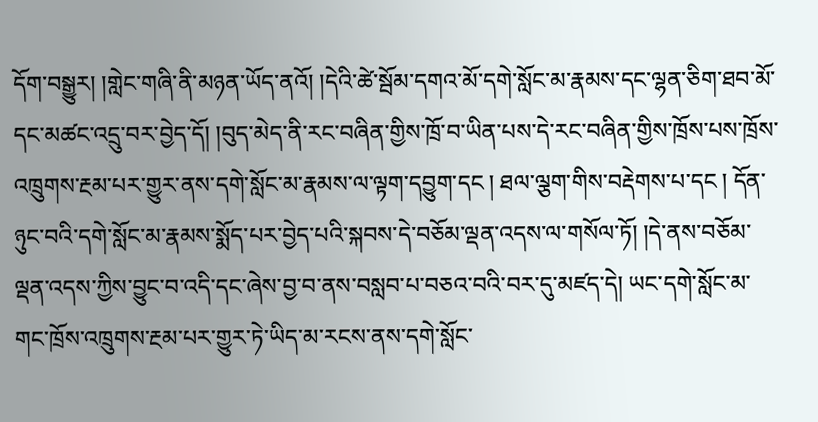དོག་བསྒྱུར། །གླེང་གཞི་ནི་མཉན་ཡོད་ནའོ། །དེའི་ཚེ་སྦོམ་དགའ་མོ་དགེ་སློང་མ་རྣམས་དང་ལྷན་ཅིག་ཐབ་མོ་དང་མཚང་འདྲུ་བར་བྱེད་དོ། །བུད་མེད་ནི་རང་བཞིན་གྱིས་ཁྲོ་བ་ཡིན་པས་དེ་རང་བཞིན་གྱིས་ཁྲོས་པས་ཁྲོས་འཁྲུགས་རྔམ་པར་གྱུར་ནས་དགེ་སློང་མ་རྣམས་ལ་ལྟག་དབྱུག་དང ། ཐལ་ལྕག་གིས་བརྡེགས་པ་དང ། དོན་ཉུང་བའི་དགེ་སློང་མ་རྣམས་སྨོད་པར་བྱེད་པའི་སྐབས་དེ་བཅོམ་ལྡན་འདས་ལ་གསོལ་ཏོ། །དེ་ནས་བཅོམ་ལྡན་འདས་ཀྱིས་བྱུང་བ་འདི་དང་ཞེས་བྱ་བ་ནས་བསླབ་པ་བཅའ་བའི་བར་དུ་མཛད་དེ། ཡང་དགེ་སློང་མ་གང་ཁྲོས་འཁྲུགས་རྔམ་པར་གྱུར་ཏེ་ཡིད་མ་རངས་ནས་དགེ་སློང་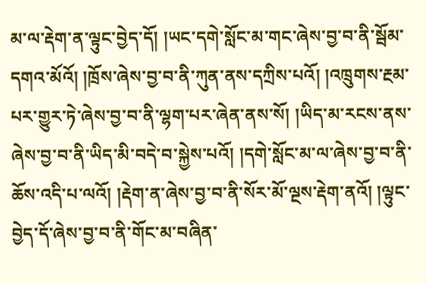མ་ལ་རྡེག་ན་ལྟུང་བྱེད་དོ། །ཡང་དགེ་སློང་མ་གང་ཞེས་བྱ་བ་ནི་སྦོམ་དགའ་མོའོ། །ཁྲོས་ཞེས་བྱ་བ་ནི་ཀུན་ནས་དཀྲིས་པའོ། །འཁྲུགས་རྔམ་པར་གྱུར་ཏེ་ཞེས་བྱ་བ་ནི་ལྷག་པར་ཞེན་ནས་སོ། །ཡིད་མ་རངས་ནས་ཞེས་བྱ་བ་ནི་ཡིད་མི་བདེ་བ་སྐྱེས་པའོ། །དགེ་སློང་མ་ལ་ཞེས་བྱ་བ་ནི་ཆོས་འདི་པ་ལའོ། །རྡེག་ན་ཞེས་བྱ་བ་ནི་སོར་མོ་ལྔས་རྡེག་ནའོ། །ལྟུང་བྱེད་དོ་ཞེས་བྱ་བ་ནི་གོང་མ་བཞིན་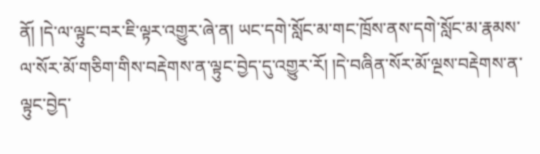ནོ། །དེ་ལ་ལྟུང་བར་ཇི་ལྟར་འགྱུར་ཞེ་ན། ཡང་དགེ་སློང་མ་གང་ཁྲོས་ནས་དགེ་སློང་མ་རྣམས་ལ་སོར་མོ་གཅིག་གིས་བརྡེགས་ན་ལྟུང་བྱེད་དུ་འགྱུར་རོ། །དེ་བཞིན་སོར་མོ་ལྔས་བརྡེགས་ན་ལྟུང་བྱེད་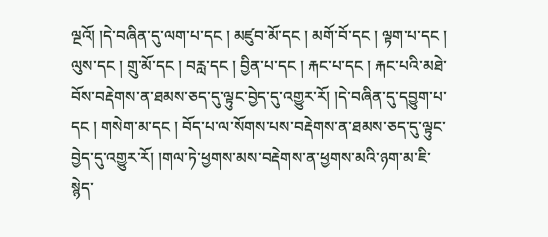ལྔའོ། །དེ་བཞིན་དུ་ལག་པ་དང ། མཛུབ་མོ་དང ། མགོ་བོ་དང ། ལྟག་པ་དང ། ལུས་དང ། གྲུ་མོ་དང ། བརླ་དང ། བྱིན་པ་དང ། རྐང་པ་དང ། རྐང་པའི་མཐེ་བོས་བརྡེགས་ན་ཐམས་ཅད་དུ་ལྟུང་བྱེད་དུ་འགྱུར་རོ། །དེ་བཞིན་དུ་དབྱུག་པ་དང ། གསེག་མ་དང ། བོད་པ་ལ་སོགས་པས་བརྡེགས་ན་ཐམས་ཅད་དུ་ལྟུང་བྱེད་དུ་འགྱུར་རོ། །གལ་ཏེ་ཕྱགས་མས་བརྡེགས་ན་ཕྱགས་མའི་ཉག་མ་ཇི་སྙེད་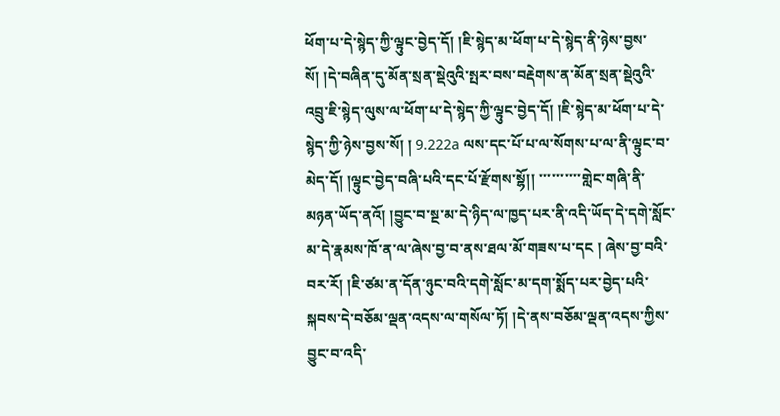ཕོག་པ་དེ་སྙེད་ཀྱི་ལྟུང་བྱེད་དོ། །ཇི་སྙེད་མ་ཕོག་པ་དེ་སྙེད་ནི་ཉེས་བྱས་སོ། །དེ་བཞིན་དུ་མོན་སྲན་སྡེའུའི་སྤར་བས་བརྡེགས་ན་མོན་སྲན་སྡེའུའི་འབྲུ་ཇི་སྙེད་ལུས་ལ་ཕོག་པ་དེ་སྙེད་ཀྱི་ལྟུང་བྱེད་དོ། །ཇི་སྙེད་མ་ཕོག་པ་དེ་སྙེད་ཀྱི་ཉེས་བྱས་སོ། ། 9.222a ལས་དང་པོ་པ་ལ་སོགས་པ་ལ་ནི་ལྟུང་བ་མེད་དོ། །ལྟུང་བྱེད་བཞི་པའི་དང་པོ་རྫོགས་སྷོ།། ་་་་་་་་་་གླེང་གཞི་ནི་མཉན་ཡོད་ནའོ། །བྱུང་བ་སྔ་མ་དེ་ཉིད་ལ་ཁྱད་པར་ནི་འདི་ཡོད་དེ་དགེ་སློང་མ་དེ་རྣམས་ཁོ་ན་ལ་ཞེས་བྱ་བ་ནས་ཐལ་མོ་གཟས་པ་དང ། ཞེས་བྱ་བའི་བར་རོ། །ཇི་ཙམ་ན་དོན་ཉུང་བའི་དགེ་སློང་མ་དག་སྨོད་པར་བྱེད་པའི་སྐབས་དེ་བཅོམ་ལྡན་འདས་ལ་གསོལ་ཏོ། །དེ་ནས་བཅོམ་ལྡན་འདས་ཀྱིས་བྱུང་བ་འདི་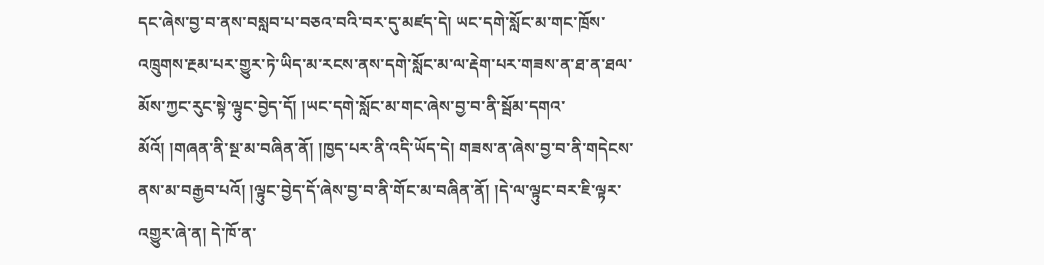དང་ཞེས་བྱ་བ་ནས་བསླབ་པ་བཅའ་བའི་བར་དུ་མཛད་དེ། ཡང་དགེ་སློང་མ་གང་ཁྲོས་འཁྲུགས་རྔམ་པར་གྱུར་ཏེ་ཡིད་མ་རངས་ནས་དགེ་སློང་མ་ལ་རྡེག་པར་གཟས་ན་ཐ་ན་ཐལ་མོས་ཀྱང་རུང་སྟེ་ལྟུང་བྱེད་དོ། །ཡང་དགེ་སློང་མ་གང་ཞེས་བྱ་བ་ནི་སྦོམ་དགའ་མོའོ། །གཞན་ནི་སྔ་མ་བཞིན་ནོ། །ཁྱད་པར་ནི་འདི་ཡོད་དེ། གཟས་ན་ཞེས་བྱ་བ་ནི་གདེངས་ནས་མ་བརྒྱབ་པའོ། །ལྟུང་བྱེད་དོ་ཞེས་བྱ་བ་ནི་གོང་མ་བཞིན་ནོ། །དེ་ལ་ལྟུང་བར་ཇི་ལྟར་འགྱུར་ཞེ་ན། དེ་ཁོ་ན་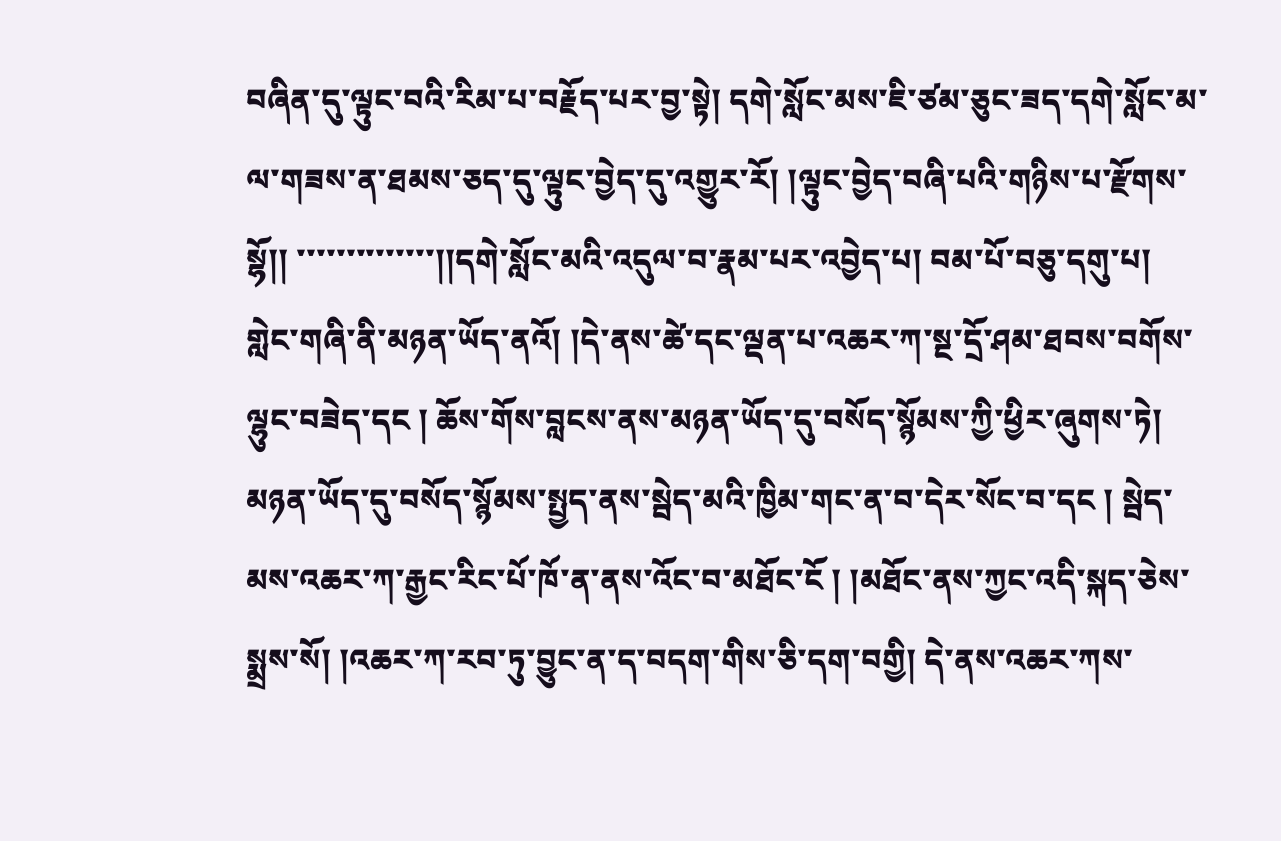བཞིན་དུ་ལྟུང་བའི་རིམ་པ་བརྗོད་པར་བྱ་སྟེ། དགེ་སློང་མས་ཇི་ཙམ་ཅུང་ཟད་དགེ་སློང་མ་ལ་གཟས་ན་ཐམས་ཅད་དུ་ལྟུང་བྱེད་དུ་འགྱུར་རོ། །ལྟུང་བྱེད་བཞི་པའི་གཉིས་པ་རྫོགས་སྷོ།། ་་་་་་་་་་་་་་།།དགེ་སློང་མའི་འདུལ་བ་རྣམ་པར་འབྱེད་པ། བམ་པོ་བཅུ་དགུ་པ། གླེང་གཞི་ནི་མཉན་ཡོད་ནའོ། །དེ་ནས་ཚེ་དང་ལྡན་པ་འཆར་ཀ་སྔ་དྲོ་ཤམ་ཐབས་བགོས་ལྷུང་བཟེད་དང ། ཆོས་གོས་བླངས་ནས་མཉན་ཡོད་དུ་བསོད་སྙོམས་ཀྱི་ཕྱིར་ཞུགས་ཏེ། མཉན་ཡོད་དུ་བསོད་སྙོམས་སྤྱད་ནས་སྦེད་མའི་ཁྱིམ་གང་ན་བ་དེར་སོང་བ་དང ། སྦེད་མས་འཆར་ཀ་རྒྱང་རིང་པོ་ཁོ་ན་ནས་འོང་བ་མཐོང་ངོ ། །མཐོང་ནས་ཀྱང་འདི་སྐད་ཅེས་སྨྲས་སོ། །འཆར་ཀ་རབ་ཏུ་བྱུང་ན་ད་བདག་གིས་ཅི་དག་བགྱི། དེ་ནས་འཆར་ཀས་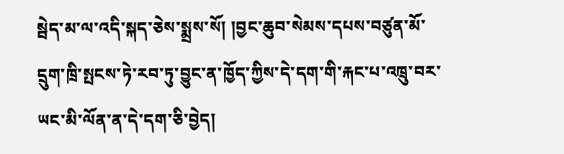སྦེད་མ་ལ་འདི་སྐད་ཅེས་སྨྲས་སོ། །བྱང་ཆུབ་སེམས་དཔས་བཙུན་མོ་དྲུག་ཁྲི་སྤངས་ཏེ་རབ་ཏུ་བྱུང་ན་ཁྱོད་ཀྱིས་དེ་དག་གི་རྐང་པ་འཁྲུ་བར་ཡང་མི་ལོན་ན་དེ་དག་ཅི་བྱེད།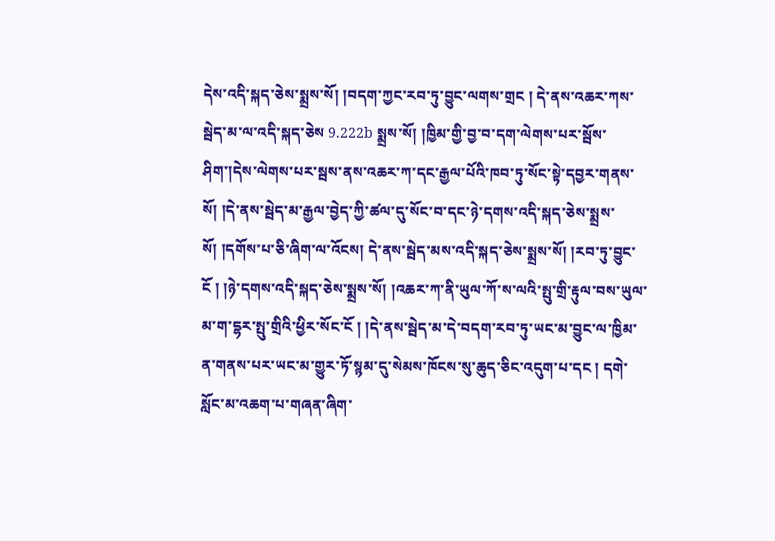དེས་འདི་སྐད་ཅེས་སྨྲས་སོ། །བདག་ཀྱང་རབ་ཏུ་བྱུང་ལགས་གྲང ། དེ་ནས་འཆར་ཀས་སྦེད་མ་ལ་འདི་སྐད་ཅེས 9.222b སྨྲས་སོ། །ཁྱིམ་གྱི་བྱ་བ་དག་ལེགས་པར་སྦོས་ཤིག་།དེས་ལེགས་པར་སྦས་ནས་འཆར་ཀ་དང་རྒྱལ་པོའི་ཁབ་ཏུ་སོང་སྟེ་དབྱར་གནས་སོ། །དེ་ནས་སྦེད་མ་རྒྱལ་བྱེད་ཀྱི་ཚལ་དུ་སོང་བ་དང་ཉེ་དགས་འདི་སྐད་ཅེས་སྨྲས་སོ། །དགོས་པ་ཅི་ཞིག་ལ་འོངས། དེ་ནས་སྦེད་མས་འདི་སྐད་ཅེས་སྨྲས་སོ། །རབ་ཏུ་བྱུང་ངོ ། །ཉེ་དགས་འདི་སྐད་ཅེས་སྨྲས་སོ། །འཆར་ཀ་ནི་ཡུལ་ཀོ་ས་ལའི་སྤུ་གྲི་རྟུལ་བས་ཡུལ་མ་ག་དྷར་སྤུ་གྲིའི་ཕྱིར་སོང་ངོ ། །དེ་ནས་སྦེད་མ་དེ་བདག་རབ་ཏུ་ཡང་མ་བྱུང་ལ་ཁྱིམ་ན་གནས་པར་ཡང་མ་གྱུར་ཏོ་སྙམ་དུ་སེམས་ཁོངས་སུ་ཆུད་ཅིང་འདུག་པ་དང ། དགེ་སློང་མ་འཆག་པ་གཞན་ཞིག་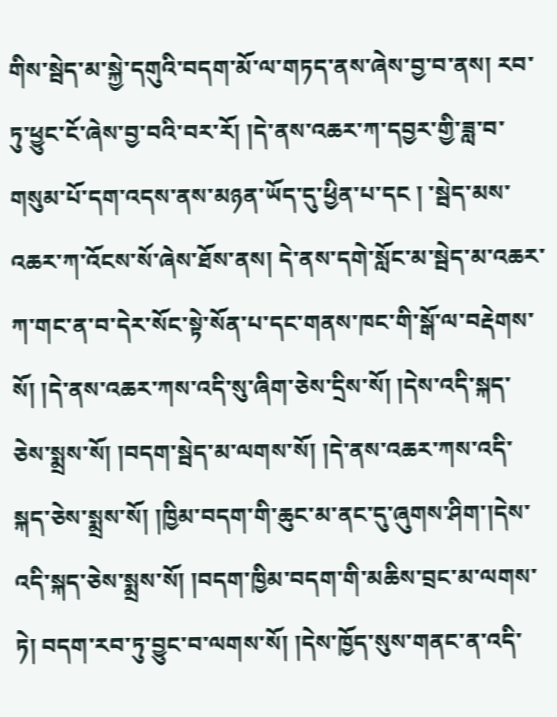གིས་སྦེད་མ་སྐྱེ་དགུའི་བདག་མོ་ལ་གཏད་ནས་ཞེས་བྱ་བ་ནས། རབ་ཏུ་ཕྱུང་ངོ་ཞེས་བྱ་བའི་བར་རོ། །དེ་ནས་འཆར་ཀ་དབྱར་གྱི་ཟླ་བ་གསུམ་པོ་དག་འདས་ནས་མཉན་ཡོད་དུ་ཕྱིན་པ་དང ། ་སྦེད་མས་འཆར་ཀ་འོངས་སོ་ཞེས་ཐོས་ནས། དེ་ནས་དགེ་སློང་མ་སྦེད་མ་འཆར་ཀ་གང་ན་བ་དེར་སོང་སྟེ་སོན་པ་དང་གནས་ཁང་གི་སྒོ་ལ་བརྡེགས་སོ། །དེ་ནས་འཆར་ཀས་འདི་སུ་ཞིག་ཅེས་དྲིས་སོ། །དེས་འདི་སྐད་ཅེས་སྨྲས་སོ། །བདག་སྦེད་མ་ལགས་སོ། །དེ་ནས་འཆར་ཀས་འདི་སྐད་ཅེས་སྨྲས་སོ། །ཁྱིམ་བདག་གི་ཆུང་མ་ནང་དུ་ཞུགས་ཤིག་།དེས་འདི་སྐད་ཅེས་སྨྲས་སོ། །བདག་ཁྱིམ་བདག་གི་མཆིས་བྲང་མ་ལགས་ཏེ། བདག་རབ་ཏུ་བྱུང་བ་ལགས་སོ། །དེས་ཁྱོད་སུས་གནང་ན་འདི་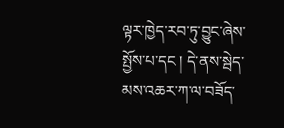ལྟར་ཁྱེད་རབ་ཏུ་བྱུང་ཞེས་སྤྱོས་པ་དང ། དེ་ནས་སྦེད་མས་འཆར་ཀ་ལ་བཟོད་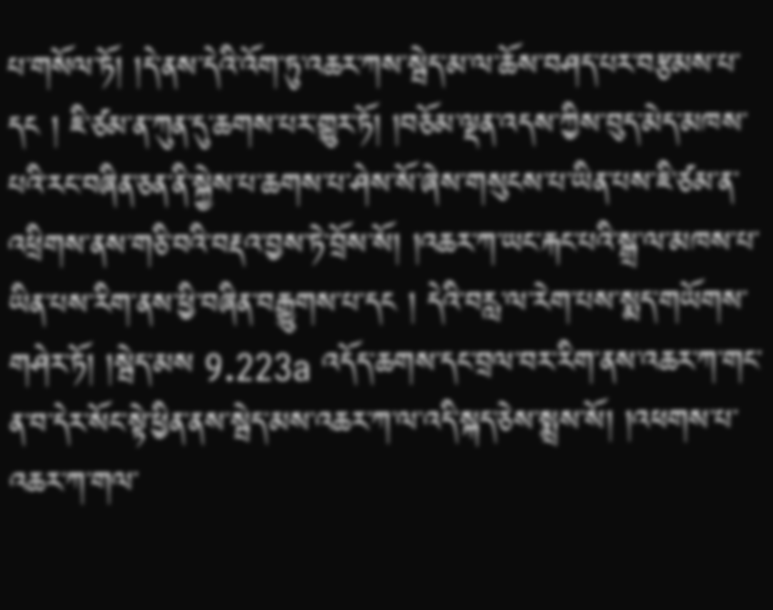པ་གསོལ་ཏོ། །དེ་ནས་དེའི་འོག་ཏུ་འཆར་ཀས་སྦེད་མ་ལ་ཆོས་བཤད་པར་བརྩམས་པ་དང ། ཇི་ཙམ་ན་ཀུན་དུ་ཆགས་པར་གྱུར་ཏོ། །བཅོམ་ལྡན་འདས་ཀྱིས་བུད་མེད་མཁས་པའི་རང་བཞིན་ཅན་ནི་སྐྱེས་པ་ཆགས་པ་ཤེས་སོ་ཞེས་གསུངས་པ་ཡིན་པས་ཇི་ཙམ་ན་འཕྲིགས་ནས་གཅི་བའི་བརྡའ་བྱས་ཏེ་བྲོས་སོ། །འཆར་ཀ་ཡང་རྐང་པའི་སྒྲ་ལ་མཁས་པ་ཡིན་པས་རིག་ནས་ཕྱི་བཞིན་བརྒྱུགས་པ་དང ། དེའི་བརླ་ལ་རེག་པས་སྨད་གཡོགས་གཤེར་ཏོ། །སྦེད་མས 9.223a འདོད་ཆགས་དང་བྲལ་བར་རིག་ནས་འཆར་ཀ་གང་ན་བ་དེར་སོང་སྟེ་ཕྱིན་ནས་སྦེད་མས་འཆར་ཀ་ལ་འདི་སྐད་ཅེས་སྨྲས་སོ། །འཕགས་པ་འཆར་ཀ་གལ་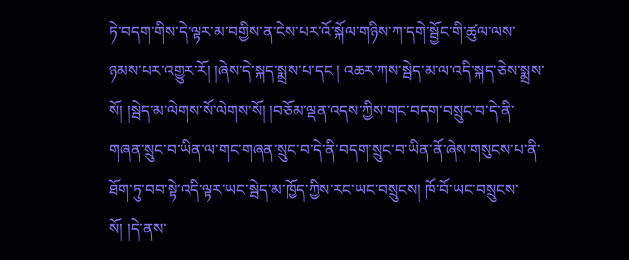ཏེ་བདག་གིས་དེ་ལྟར་མ་བགྱིས་ན་ངེས་པར་འོ་སྐོལ་གཉིས་ཀ་དགེ་སྦྱོང་གི་ཚུལ་ལས་ཉམས་པར་འགྱུར་རོ། །ཞེས་དེ་སྐད་སྨྲས་པ་དང ། འཆར་ཀས་སྦེད་མ་ལ་འདི་སྐད་ཅེས་སྨྲས་སོ། །སྦེད་མ་ལེགས་སོ་ལེགས་སོ། །བཅོམ་ལྡན་འདས་ཀྱིས་གང་བདག་བསྲུང་བ་དེ་ནི་གཞན་སྲུང་བ་ཡིན་ལ་གང་གཞན་སྲུང་བ་དེ་ནི་བདག་སྲུང་བ་ཡིན་ནོ་ཞེས་གསུངས་པ་ནི་ཐོག་ཏུ་བབ་སྟེ་འདི་ལྟར་ཡང་སྦེད་མ་ཁྱོད་ཀྱིས་རང་ཡང་བསྲུངས། ཁོ་བོ་ཡང་བསྲུངས་སོ། །དེ་ནས་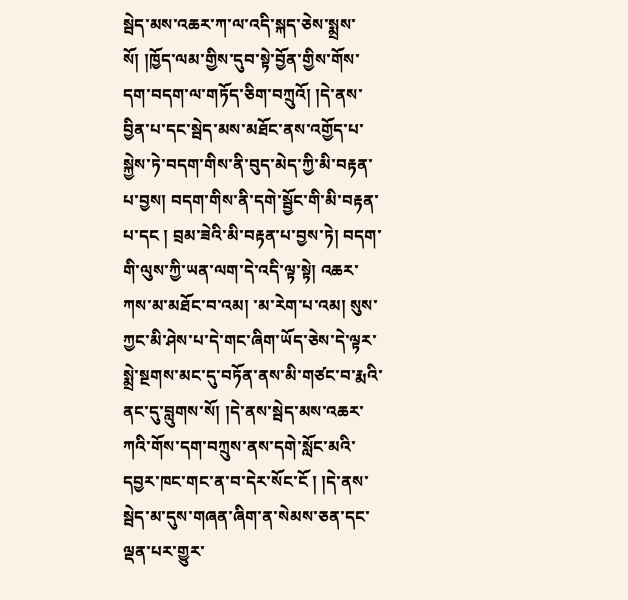སྦེད་མས་འཆར་ཀ་ལ་འདི་སྐད་ཅེས་སྨྲས་སོ། །ཁྱོད་ལམ་གྱིས་དུབ་སྟེ་བྱོན་གྱིས་གོས་དག་བདག་ལ་གཏོད་ཅིག་བཀྲུའོ། །དེ་ནས་བྱིན་པ་དང་སྦེད་མས་མཐོང་ནས་འགྱོད་པ་སྐྱེས་ཏེ་བདག་གིས་ནི་བུད་མེད་ཀྱི་མི་བརྟན་པ་བྱས། བདག་གིས་ནི་དགེ་སྦྱོང་གི་མི་བརྟན་པ་དང ། བྲམ་ཟེའི་མི་བརྟན་པ་བྱས་ཏེ། བདག་གི་ལུས་ཀྱི་ཡན་ལག་དེ་འདི་ལྟ་སྟེ། འཆར་ཀས་མ་མཐོང་བ་འམ། ་མ་རེག་པ་འམ། སུས་ཀྱང་མི་ཤེས་པ་དེ་གང་ཞིག་ཡོད་ཅེས་དེ་ལྟར་སྨྲེ་སྔགས་མང་དུ་བཏོན་ནས་མི་གཙང་བ་རྨའི་ནང་དུ་བླུགས་སོ། །དེ་ནས་སྦེད་མས་འཆར་ཀའི་གོས་དག་བཀྲུས་ནས་དགེ་སློང་མའི་དབྱར་ཁང་གང་ན་བ་དེར་སོང་ངོ ། །དེ་ནས་སྦེད་མ་དུས་གཞན་ཞིག་ན་སེམས་ཅན་དང་ལྡན་པར་གྱུར་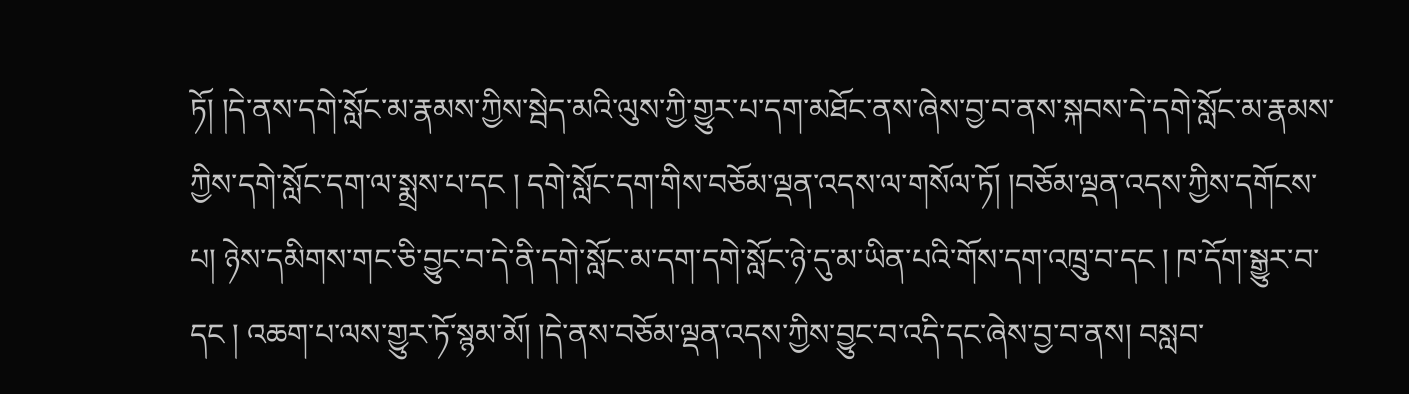ཏོ། །དེ་ནས་དགེ་སློང་མ་རྣམས་ཀྱིས་སྦེད་མའི་ལུས་ཀྱི་གྱུར་པ་དག་མཐོང་ནས་ཞེས་བྱ་བ་ནས་སྐབས་དེ་དགེ་སློང་མ་རྣམས་ཀྱིས་དགེ་སློང་དག་ལ་སྨྲས་པ་དང ། དགེ་སློང་དག་གིས་བཅོམ་ལྡན་འདས་ལ་གསོལ་ཏོ། །བཅོམ་ལྡན་འདས་ཀྱིས་དགོངས་པ། ཉེས་དམིགས་གང་ཅི་བྱུང་བ་དེ་ནི་དགེ་སློང་མ་དག་དགེ་སློང་ཉེ་དུ་མ་ཡིན་པའི་གོས་དག་འཁྲུ་བ་དང ། ཁ་དོག་སྒྱུར་བ་དང ། འཆག་པ་ལས་གྱུར་ཏོ་སྙམ་མོ། །དེ་ནས་བཅོམ་ལྡན་འདས་ཀྱིས་བྱུང་བ་འདི་དང་ཞེས་བྱ་བ་ནས། བསླབ་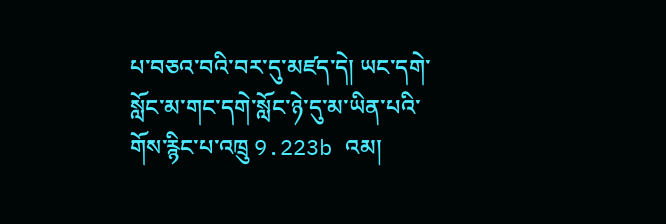པ་བཅའ་བའི་བར་དུ་མཛད་དེ། ཡང་དགེ་སློང་མ་གང་དགེ་སློང་ཉེ་དུ་མ་ཡིན་པའི་གོས་རྙིང་པ་འཁྲུ 9.223b འམ།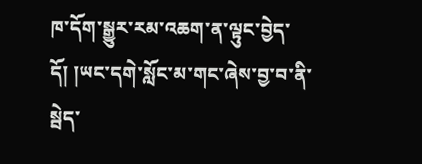ཁ་དོག་སྒྱུར་རམ་འཆག་ན་ལྟུང་བྱེད་དོ། །ཡང་དགེ་སློང་མ་གང་ཞེས་བྱ་བ་ནི་སྦེད་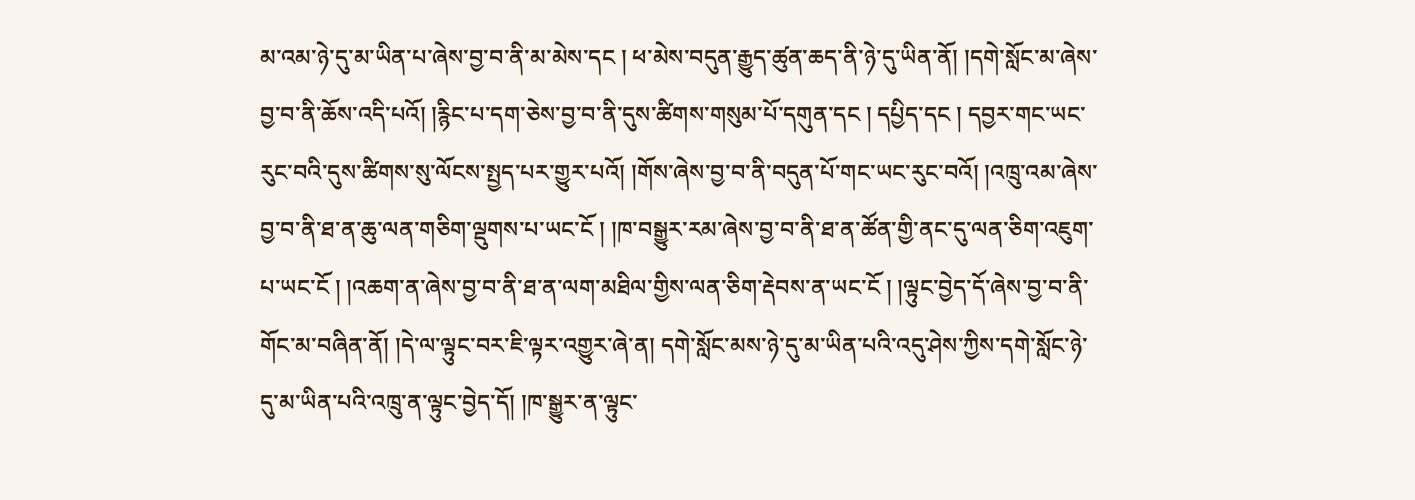མ་འམ་ཉེ་དུ་མ་ཡིན་པ་ཞེས་བྱ་བ་ནི་མ་མེས་དང ། ཕ་མེས་བདུན་རྒྱུད་ཚུན་ཆད་ནི་ཉེ་དུ་ཡིན་ནོ། །དགེ་སློང་མ་ཞེས་བྱ་བ་ནི་ཆོས་འདི་པའོ། །རྙིང་པ་དག་ཅེས་བྱ་བ་ནི་དུས་ཚིགས་གསུམ་པོ་དགུན་དང ། དཔྱིད་དང ། དབྱར་གང་ཡང་རུང་བའི་དུས་ཚིགས་སུ་ལོངས་སྤྱད་པར་གྱུར་པའོ། །གོས་ཞེས་བྱ་བ་ནི་བདུན་པོ་གང་ཡང་རུང་བའོ། །འཁྲུ་འམ་ཞེས་བྱ་བ་ནི་ཐ་ན་ཆུ་ལན་གཅིག་ལྡུགས་པ་ཡང་ངོ ། །ཁ་བསྒྱུར་རམ་ཞེས་བྱ་བ་ནི་ཐ་ན་ཚོན་གྱི་ནང་དུ་ལན་ཅིག་འཇུག་པ་ཡང་ངོ ། །འཆག་ན་ཞེས་བྱ་བ་ནི་ཐ་ན་ལག་མཐིལ་གྱིས་ལན་ཅིག་རྡེབས་ན་ཡང་ངོ ། །ལྟུང་བྱེད་དོ་ཞེས་བྱ་བ་ནི་གོང་མ་བཞིན་ནོ། །དེ་ལ་ལྟུང་བར་ཇི་ལྟར་འགྱུར་ཞེ་ན། དགེ་སློང་མས་ཉེ་དུ་མ་ཡིན་པའི་འདུ་ཤེས་ཀྱིས་དགེ་སློང་ཉེ་དུ་མ་ཡིན་པའི་འཁྲུ་ན་ལྟུང་བྱེད་དོ། །ཁ་སྒྱུར་ན་ལྟུང་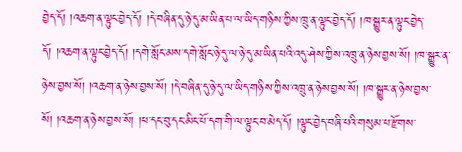བྱེད་དོ། །འཆག་ན་ལྟུང་བྱེད་དོ། །དེ་བཞིན་དུ་ཉེ་དུ་མ་ཡིན་པ་ལ་ཡིད་གཉིས་ཀྱིས་ཁྲུ་ན་ལྟུང་བྱེད་དོ། །ཁ་སྒྱུར་ན་ལྟུང་བྱེད་དོ། །འཆག་ན་ལྟུང་བྱེད་དོ། །དགེ་སློང་མས་དགེ་སློང་ཉེ་དུ་ལ་ཉེ་དུ་མ་ཡིན་པའི་འདུ་ཤེས་ཀྱིས་འཁྲུ་ན་ཉེས་བྱས་སོ། །ཁ་སྒྱུར་ན་ཉེས་བྱས་སོ། །འཆག་ན་ཉེས་བྱས་སོ། །དེ་བཞིན་དུ་ཉེ་དུ་ལ་ཡིད་གཉིས་ཀྱིས་འཁྲུ་ན་ཉེས་བྱས་སོ། །ཁ་སྒྱུར་ན་ཉེས་བྱས་སོ། །འཆག་ན་ཉེས་བྱས་སོ། །ཕ་དང་བུ་དང་མིང་པོ་དག་གི་ལ་ལྟུང་བ་མེད་དོ། །ལྟུང་བྱེད་བཞི་པའི་གསུམ་པ་རྫོགས་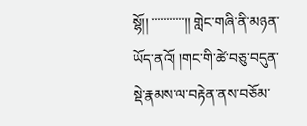སྷོ།། ་་་་་་་་་་་།། གླེང་གཞི་ནི་མཉན་ཡོད་ནའོ། །གང་གི་ཚེ་བཅུ་བདུན་སྡེ་རྣམས་ལ་བརྟེན་ནས་བཅོམ་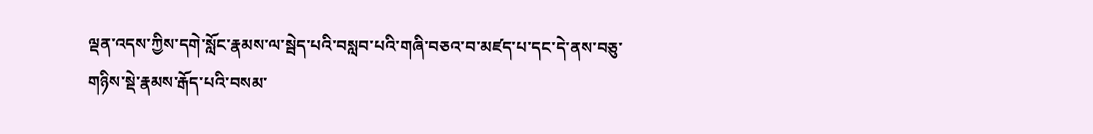ལྡན་འདས་ཀྱིས་དགེ་སློང་རྣམས་ལ་སྦེད་པའི་བསླབ་པའི་གཞི་བཅའ་བ་མཛད་པ་དང་དེ་ནས་བཅུ་གཉིས་སྡེ་རྣམས་རྒོད་པའི་བསམ་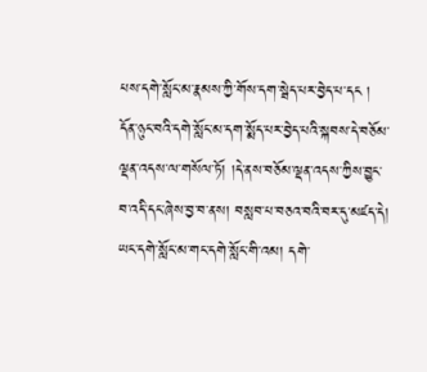པས་དགེ་སློང་མ་རྣམས་ཀྱི་གོས་དག་སྦེད་པར་བྱེད་པ་དང ། དོན་ཉུང་བའི་དགེ་སློང་མ་དག་སྨོད་པར་བྱེད་པའི་སྐབས་དེ་བཅོམ་ལྡན་འདས་ལ་གསོལ་ཏོ། །དེ་ནས་བཅོམ་ལྡན་འདས་ཀྱིས་བྱུང་བ་འདི་དང་ཞེས་བྱ་བ་ནས། བསླབ་པ་བཅའ་བའི་བར་དུ་མཛད་དེ། ཡང་དགེ་སློང་མ་གང་དགེ་སློང་གི་འམ། དགེ་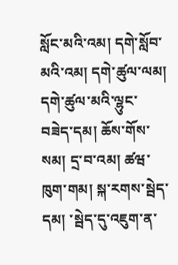སློང་མའི་འམ། དགེ་སློབ་མའི་འམ། དགེ་ཚུལ་ལམ། དགེ་ཚུལ་མའི་ལྷུང་བཟེད་དམ། ཆོས་གོས་སམ། དྲ་བ་འམ། ཚཝ་ཁུག་གམ། སྐ་རགས་སྦེད་དམ། ་སྦེད་དུ་འཇུག་ན་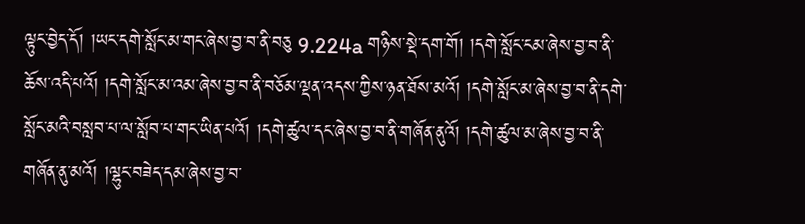ལྟུང་བྱེད་དོ། །ཡང་དགེ་སློང་མ་གང་ཞེས་བྱ་བ་ནི་བཅུ 9.224a གཉིས་སྡེ་དག་གོ། །དགེ་སློང་ངམ་ཞེས་བྱ་བ་ནི་ཆོས་འདི་པའོ། །དགེ་སློང་མ་འམ་ཞེས་བྱ་བ་ནི་བཅོམ་ལྡན་འདས་ཀྱིས་ཉན་ཐོས་མའོ། །དགེ་སློང་མ་ཞེས་བྱ་བ་ནི་དགེ་སློང་མའི་བསླབ་པ་ལ་སློབ་པ་གང་ཡིན་པའོ། །དགེ་ཚུལ་དང་ཞེས་བྱ་བ་ནི་གཞོན་ནུའོ། །དགེ་ཚུལ་མ་ཞེས་བྱ་བ་ནི་གཞོན་ནུ་མའོ། །ལྷུང་བཟེད་དམ་ཞེས་བྱ་བ་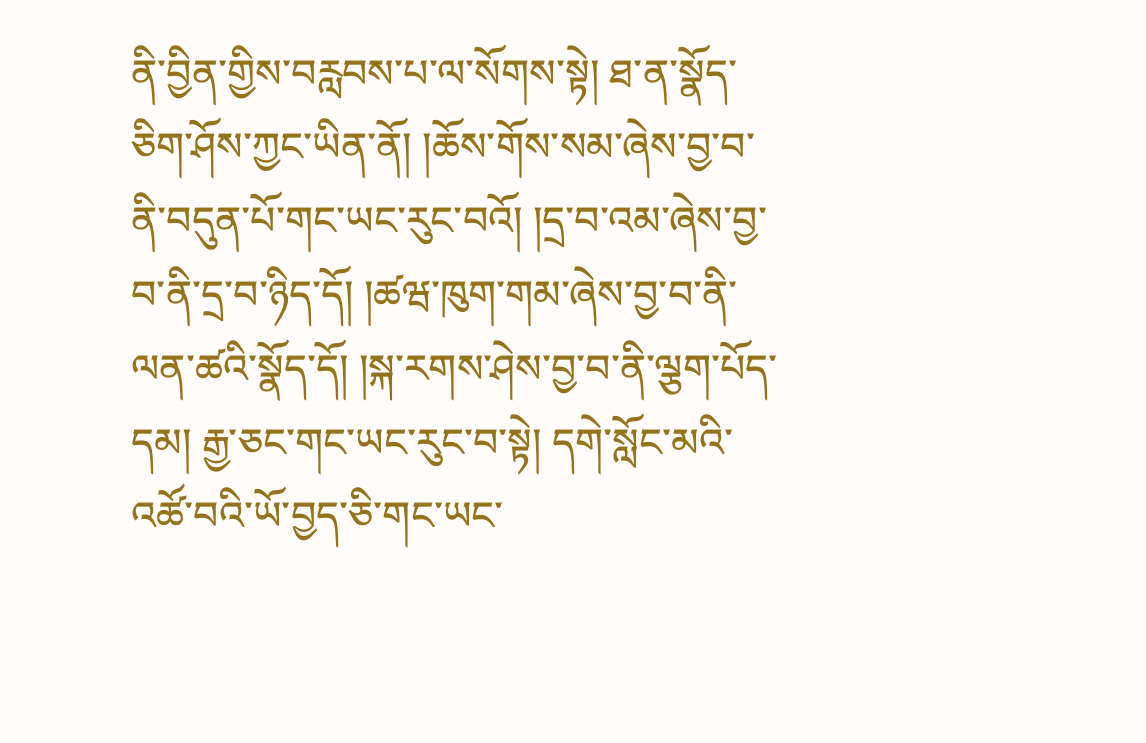ནི་བྱིན་གྱིས་བརླབས་པ་ལ་སོགས་སྟེ། ཐ་ན་སྣོད་ཅིག་ཤོས་ཀྱང་ཡིན་ནོ། །ཆོས་གོས་སམ་ཞེས་བྱ་བ་ནི་བདུན་པོ་གང་ཡང་རུང་བའོ། །དྲ་བ་འམ་ཞེས་བྱ་བ་ནི་དྲ་བ་ཉིད་དོ། །ཚཝ་ཁུག་གམ་ཞེས་བྱ་བ་ནི་ལན་ཚའི་སྣོད་དོ། །སྐ་རགས་ཤེས་བྱ་བ་ནི་ལྕག་པོད་དམ། རྒྱ་ཅང་གང་ཡང་རུང་བ་སྟེ། དགེ་སློང་མའི་འཚོ་བའི་ཡོ་བྱད་ཅི་གང་ཡང་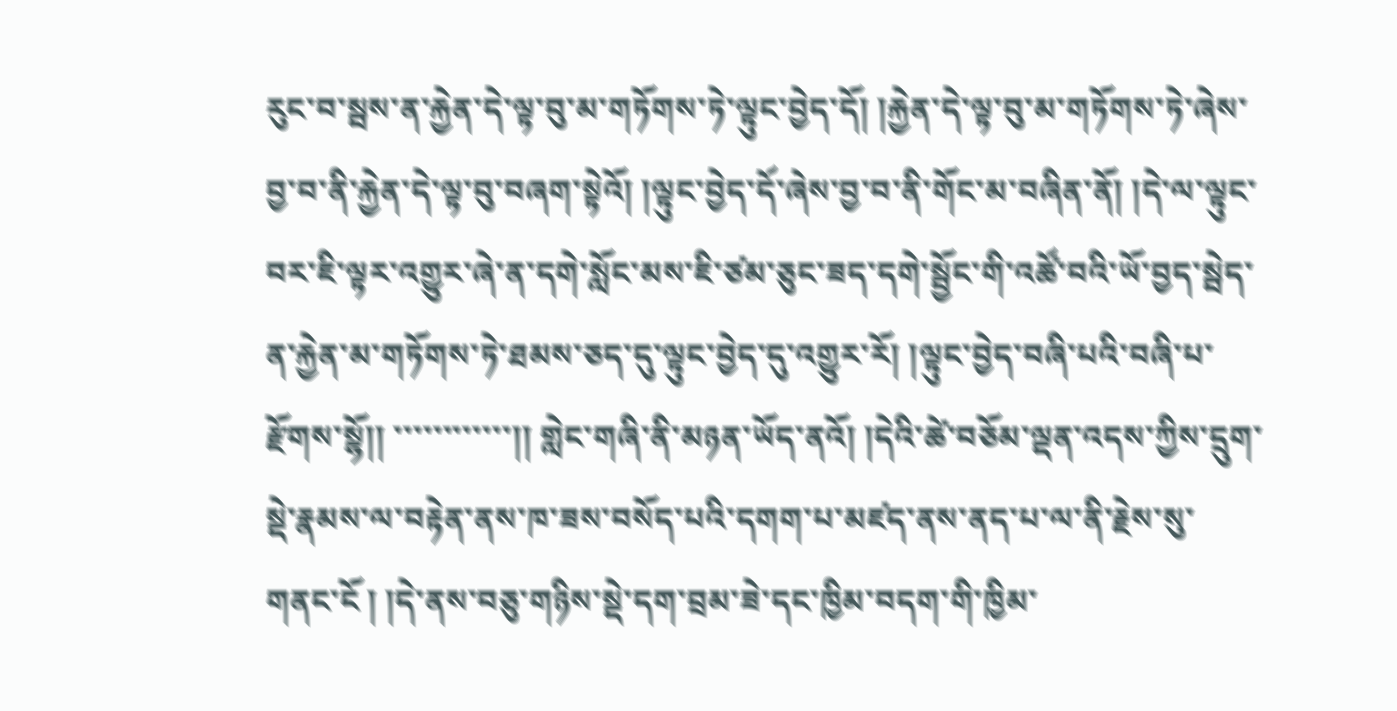རུང་བ་སྦས་ན་རྐྱེན་དེ་ལྟ་བུ་མ་གཏོགས་ཏེ་ལྟུང་བྱེད་དོ། །རྐྱེན་དེ་ལྟ་བུ་མ་གཏོགས་ཏེ་ཞེས་བྱ་བ་ནི་རྐྱེན་དེ་ལྟ་བུ་བཞག་སྟེའོ། །ལྟུང་བྱེད་དོ་ཞེས་བྱ་བ་ནི་གོང་མ་བཞིན་ནོ། །དེ་ལ་ལྟུང་བར་ཇི་ལྟར་འགྱུར་ཞེ་ན་དགེ་སློང་མས་ཇི་ཙམ་ཅུང་ཟད་དགེ་སྦྱོང་གི་འཚོ་བའི་ཡོ་བྱད་སྦེད་ན་རྐྱེན་མ་གཏོགས་ཏེ་ཐམས་ཅད་དུ་ལྟུང་བྱེད་དུ་འགྱུར་རོ། །ལྟུང་བྱེད་བཞི་པའི་བཞི་པ་རྫོགས་སྷོ།། ་་་་་་་་་་་་།། གླེང་གཞི་ནི་མཉན་ཡོད་ནའོ། །དེའི་ཚེ་བཅོམ་ལྡན་འདས་ཀྱིས་དྲུག་སྡེ་རྣམས་ལ་བརྟེན་ནས་ཁ་ཟས་བསོད་པའི་དགག་པ་མཛད་ནས་ནད་པ་ལ་ནི་རྗེས་སུ་གནང་ངོ ། །དེ་ནས་བཅུ་གཉིས་སྡེ་དག་བྲམ་ཟེ་དང་ཁྱིམ་བདག་གི་ཁྱིམ་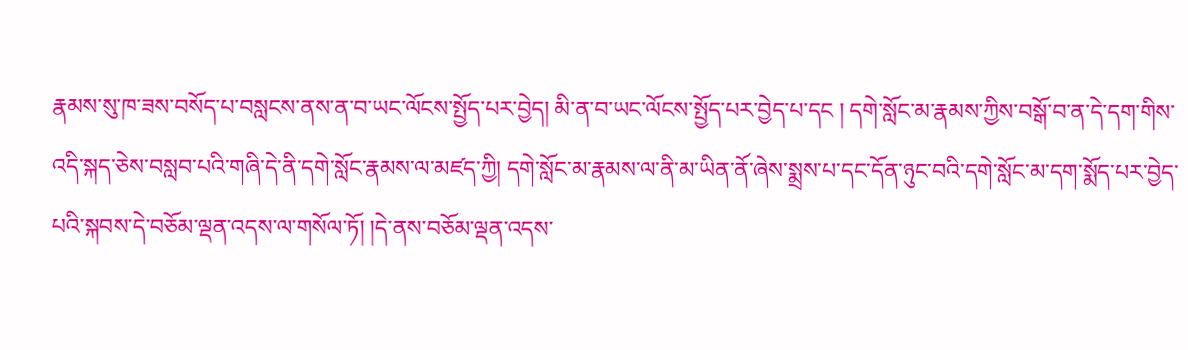རྣམས་སུ་ཁ་ཟས་བསོད་པ་བསླངས་ནས་ན་བ་ཡང་ལོངས་སྤྱོད་པར་བྱེད། མི་ན་བ་ཡང་ལོངས་སྤྱོད་པར་བྱེད་པ་དང ། དགེ་སློང་མ་རྣམས་ཀྱིས་བསྒོ་བ་ན་དེ་དག་གིས་འདི་སྐད་ཅེས་བསླབ་པའི་གཞི་དེ་ནི་དགེ་སློང་རྣམས་ལ་མཛད་ཀྱི། དགེ་སློང་མ་རྣམས་ལ་ནི་མ་ཡིན་ནོ་ཞེས་སྨྲས་པ་དང་དོན་ཉུང་བའི་དགེ་སློང་མ་དག་སྨོད་པར་བྱེད་པའི་སྐབས་དེ་བཅོམ་ལྡན་འདས་ལ་གསོལ་ཏོ། །དེ་ནས་བཅོམ་ལྡན་འདས་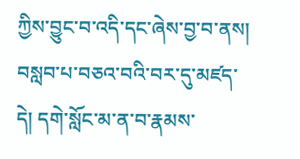ཀྱིས་བྱུང་བ་འདི་དང་ཞེས་བྱ་བ་ནས། བསླབ་པ་བཅའ་བའི་བར་དུ་མཛད་དེ། དགེ་སློང་མ་ན་བ་རྣམས་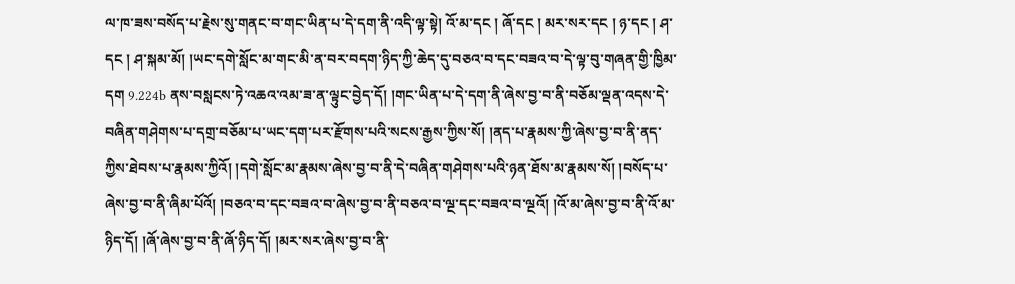ལ་ཁ་ཟས་བསོད་པ་རྗེས་སུ་གནང་བ་གང་ཡིན་པ་དེ་དག་ནི་འདི་ལྟ་སྟེ། འོ་མ་དང ། ཞོ་དང ། མར་སར་དང ། ཉ་དང ། ཤ་དང ། ཤ་སྐམ་མོ། །ཡང་དགེ་སློང་མ་གང་མི་ན་བར་བདག་ཉིད་ཀྱི་ཆེད་དུ་བཅའ་བ་དང་བཟའ་བ་དེ་ལྟ་བུ་གཞན་གྱི་ཁྱིམ་དག 9.224b ནས་བསླངས་ཏེ་འཆའ་འམ་ཟ་ན་ལྟུང་བྱེད་དོ། །གང་ཡིན་པ་དེ་དག་ནི་ཞེས་བྱ་བ་ནི་བཅོམ་ལྡན་འདས་དེ་བཞིན་གཤེགས་པ་དགྲ་བཅོམ་པ་ཡང་དག་པར་རྫོགས་པའི་སངས་རྒྱས་ཀྱིས་སོ། །ནད་པ་རྣམས་ཀྱི་ཞེས་བྱ་བ་ནི་ནད་ཀྱིས་ཐེབས་པ་རྣམས་ཀྱིའོ། །དགེ་སློང་མ་རྣམས་ཞེས་བྱ་བ་ནི་དེ་བཞིན་གཤེགས་པའི་ཉན་ཐོས་མ་རྣམས་སོ། །བསོད་པ་ཞེས་བྱ་བ་ནི་ཞིམ་པོའོ། །བཅའ་བ་དང་བཟའ་བ་ཞེས་བྱ་བ་ནི་བཅའ་བ་ལྔ་དང་བཟའ་བ་ལྔའོ། །འོ་མ་ཞེས་བྱ་བ་ནི་འོ་མ་ཉིད་དོ། །ཞོ་ཞེས་བྱ་བ་ནི་ཞོ་ཉིད་དོ། །མར་སར་ཞེས་བྱ་བ་ནི་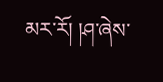མར་རོ། །ཤ་ཞེས་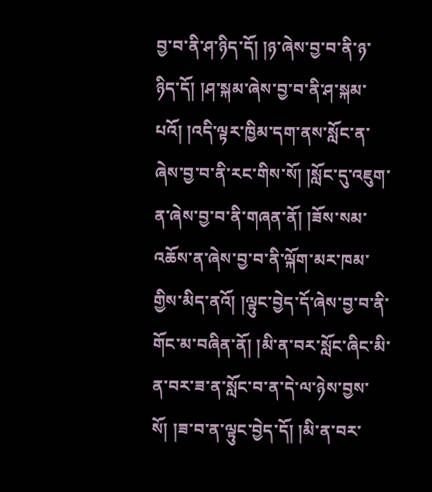བྱ་བ་ནི་ཤ་ཉིད་དོ། །ཉ་ཞེས་བྱ་བ་ནི་ཉ་ཉིད་དོ། །ཤ་སྐམ་ཞེས་བྱ་བ་ནི་ཤ་སྐམ་པའོ། །འདི་ལྟར་ཁྱིམ་དག་ནས་སློང་ན་ཞེས་བྱ་བ་ནི་རང་གིས་སོ། །སློང་དུ་འཇུག་ན་ཞེས་བྱ་བ་ནི་གཞན་ནོ། །ཟོས་སམ་འཆོས་ན་ཞེས་བྱ་བ་ནི་ལྐོག་མར་ཁམ་གྱིས་མིད་ནའོ། །ལྟུང་བྱེད་དོ་ཞེས་བྱ་བ་ནི་གོང་མ་བཞིན་ནོ། །མི་ན་བར་སློང་ཞིང་མི་ན་བར་ཟ་ན་སློང་བ་ན་དེ་ལ་ཉེས་བྱས་སོ། །ཟ་བ་ན་ལྟུང་བྱེད་དོ། །མི་ན་བར་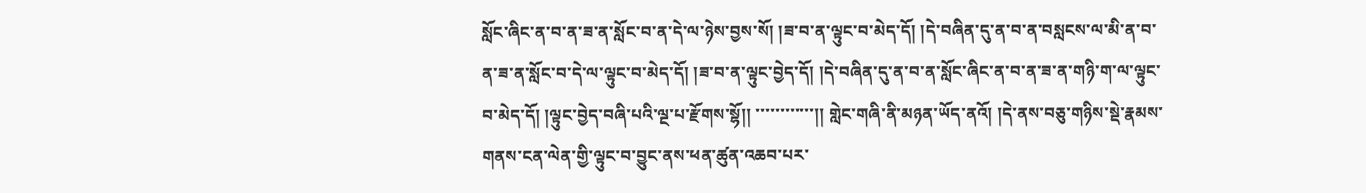སློང་ཞིང་ན་བ་ན་ཟ་ན་སློང་བ་ན་དེ་ལ་ཉེས་བྱས་སོ། །ཟ་བ་ན་ལྟུང་བ་མེད་དོ། །དེ་བཞིན་དུ་ན་བ་ན་བསླངས་ལ་མི་ན་བ་ན་ཟ་ན་སློང་བ་དེ་ལ་ལྟུང་བ་མེད་དོ། །ཟ་བ་ན་ལྟུང་བྱེད་དོ། །དེ་བཞིན་དུ་ན་བ་ན་སློང་ཞིང་ན་བ་ན་ཟ་ན་གཉི་ག་ལ་ལྟུང་བ་མེད་དོ། །ལྟུང་བྱེད་བཞི་པའི་ལྔ་པ་རྫོགས་སྷོ།། ་་་་་་་་་་་་།། གླེང་གཞི་ནི་མཉན་ཡོད་ནའོ། །དེ་ནས་བཅུ་གཉིས་སྡེ་རྣམས་གནས་ངན་ལེན་གྱི་ལྟུང་བ་བྱུང་ནས་ཕན་ཚུན་འཆབ་པར་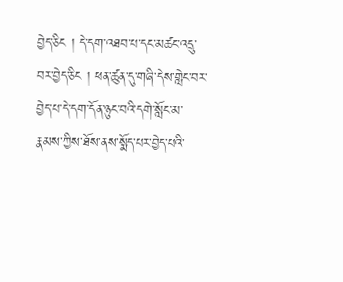བྱེད་ཅིང ། དེ་དག་འཐབ་པ་དང་མཚང་འདྲུ་བར་བྱེད་ཅིང ། ཕན་ཚུན་དུ་གཞི་དེས་གླེང་བར་བྱེད་པ་དེ་དག་དོན་ཉུང་བའི་དགེ་སློང་མ་རྣམས་ཀྱིས་ཐོས་ནས་སྨོད་པར་བྱེད་པའི་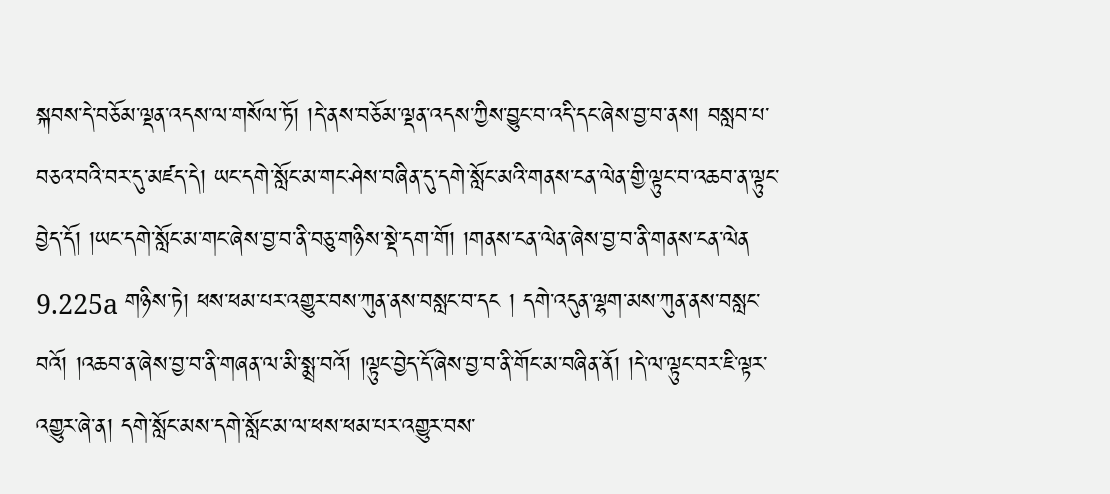སྐབས་དེ་བཅོམ་ལྡན་འདས་ལ་གསོལ་ཏོ། །དེ་ནས་བཅོམ་ལྡན་འདས་ཀྱིས་བྱུང་བ་འདི་དང་ཞེས་བྱ་བ་ནས། བསླབ་པ་བཅའ་བའི་བར་དུ་མཛད་དེ། ཡང་དགེ་སློང་མ་གང་ཤེས་བཞིན་དུ་དགེ་སློང་མའི་གནས་ངན་ལེན་གྱི་ལྟུང་བ་འཆབ་ན་ལྟུང་བྱེད་དོ། །ཡང་དགེ་སློང་མ་གང་ཞེས་བྱ་བ་ནི་བཅུ་གཉིས་སྡེ་དག་གོ། །གནས་ངན་ལེན་ཞེས་བྱ་བ་ནི་གནས་ངན་ལེན 9.225a གཉིས་ཏེ། ཕས་ཕམ་པར་འགྱུར་བས་ཀུན་ནས་བསླང་བ་དང ། དགེ་འདུན་ལྷག་མས་ཀུན་ནས་བསླང་བའོ། །འཆབ་ན་ཞེས་བྱ་བ་ནི་གཞན་ལ་མི་སྨྲ་བའོ། །ལྟུང་བྱེད་དོ་ཞེས་བྱ་བ་ནི་གོང་མ་བཞིན་ནོ། །དེ་ལ་ལྟུང་བར་ཇི་ལྟར་འགྱུར་ཞེ་ན། དགེ་སློང་མས་དགེ་སློང་མ་ལ་ཕས་ཕམ་པར་འགྱུར་བས་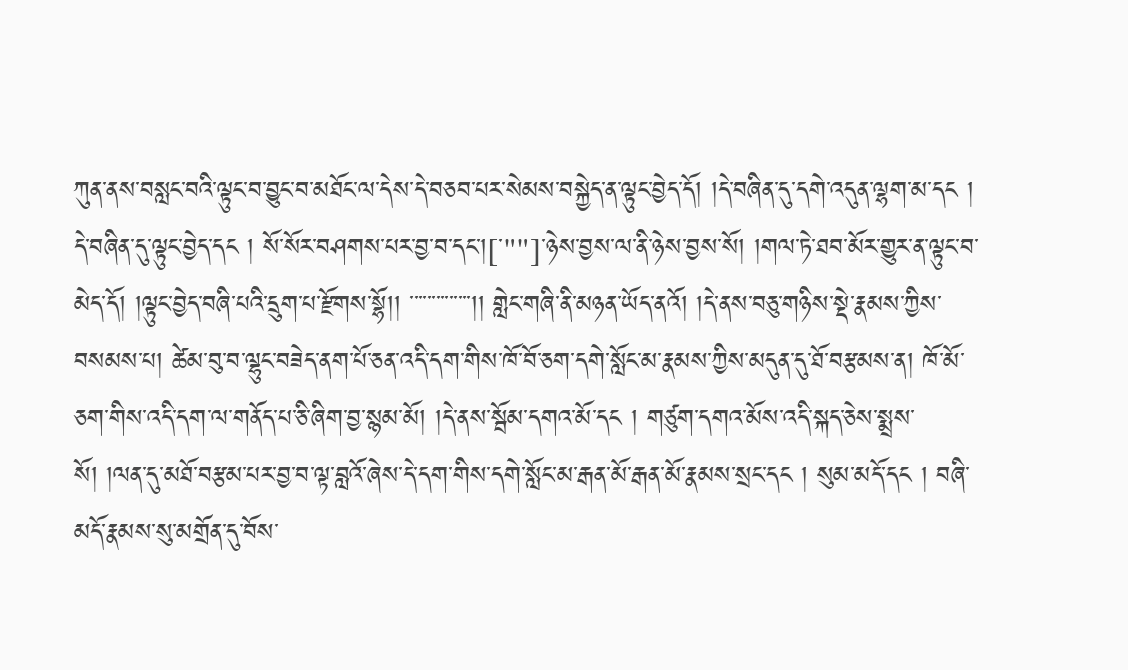ཀུན་ནས་བསླང་བའི་ལྟུང་བ་བྱུང་བ་མཐོང་ལ་དེས་དེ་བཅབ་པར་སེམས་བསྐྱེད་ན་ལྟུང་བྱེད་དོ། །དེ་བཞིན་དུ་དགེ་འདུན་ལྷག་མ་དང ། དེ་བཞིན་དུ་ལྟུང་བྱེད་དང ། སོ་སོར་བཤགས་པར་བྱ་བ་དང་།[་""]་ཉེས་བྱས་ལ་ནི་ཉེས་བྱས་སོ། །གལ་ཏེ་ཐབ་མོར་གྱུར་ན་ལྟུང་བ་མེད་དོ། །ལྟུང་བྱེད་བཞི་པའི་དྲུག་པ་རྫོགས་སྷོ།། ་་་་་་་་་་་་་་།། གླེང་གཞི་ནི་མཉན་ཡོད་ནའོ། །དེ་ནས་བཅུ་གཉིས་སྡེ་རྣམས་ཀྱིས་བསམས་པ། ཚེམ་བུ་བ་ལྷུང་བཟེད་ནག་པོ་ཅན་འདི་དག་གིས་ཁོ་བོ་ཅག་དགེ་སློང་མ་རྣམས་ཀྱིས་མདུན་དུ་ཐོ་བརྩམས་ན། ཁོ་མོ་ཅག་གིས་འདི་དག་ལ་གནོད་པ་ཅི་ཞིག་བྱ་སྙམ་མོ། །དེ་ནས་སྦོམ་དགའ་མོ་དང ། གཙུག་དགའ་མོས་འདི་སྐད་ཅེས་སྨྲས་སོ། །ལན་དུ་མཐོ་བརྩམ་པར་བྱ་བ་ལྟ་བླའོ་ཞེས་དེ་དག་གིས་དགེ་སློང་མ་རྒན་མོ་རྒན་མོ་རྣམས་སྲང་དང ། སུམ་མདོ་དང ། བཞི་མདོ་རྣམས་སུ་མགྲོན་དུ་བོས་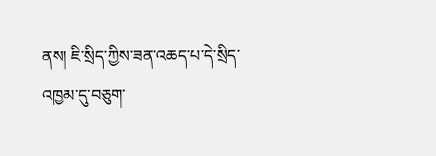ནས། ཇི་སྲིད་ཀྱིས་ཟན་འཆད་པ་དེ་སྲིད་འཁྱམ་དུ་བཅུག་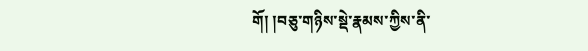གོ། །བཅུ་གཉིས་སྡེ་རྣམས་ཀྱིས་ནི་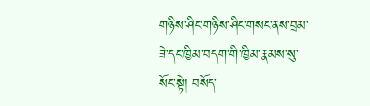གཉིས་ཤིང་གཉིས་ཤིང་གསང་ནས་བྲམ་ཟེ་དང་ཁྱིམ་བདག་གི་ཁྱིམ་རྣམས་སུ་སོང་སྟེ། བསོད་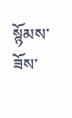སྙོམས་ཟོས་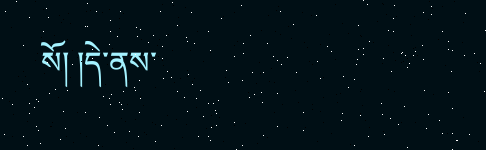སོ། །དེ་ནས་